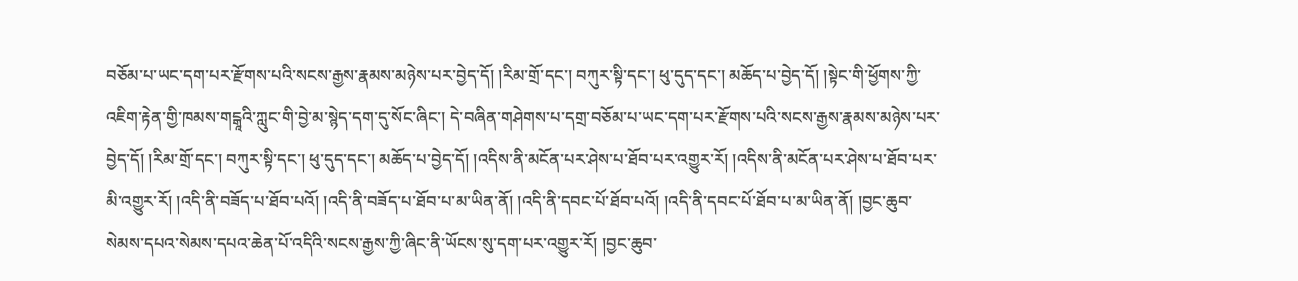བཅོམ་པ་ཡང་དག་པར་རྫོགས་པའི་སངས་རྒྱས་རྣམས་མཉེས་པར་བྱེད་དོ། །རིམ་གྲོ་དང་། བཀུར་སྟི་དང་། ཕུ་དུད་དང་། མཆོད་པ་བྱེད་དོ། །སྟེང་གི་ཕྱོགས་ཀྱི་འཇིག་རྟེན་གྱི་ཁམས་གངྒཱའི་ཀླུང་གི་བྱེ་མ་སྙེད་དག་དུ་སོང་ཞིང་། དེ་བཞིན་གཤེགས་པ་དགྲ་བཅོམ་པ་ཡང་དག་པར་རྫོགས་པའི་སངས་རྒྱས་རྣམས་མཉེས་པར་བྱེད་དོ། །རིམ་གྲོ་དང་། བཀུར་སྟི་དང་། ཕུ་དུད་དང་། མཆོད་པ་བྱེད་དོ། །འདིས་ནི་མངོན་པར་ཤེས་པ་ཐོབ་པར་འགྱུར་རོ། །འདིས་ནི་མངོན་པར་ཤེས་པ་ཐོབ་པར་མི་འགྱུར་རོ། །འདི་ནི་བཟོད་པ་ཐོབ་པའོ། །འདི་ནི་བཟོད་པ་ཐོབ་པ་མ་ཡིན་ནོ། །འདི་ནི་དབང་པོ་ཐོབ་པའོ། །འདི་ནི་དབང་པོ་ཐོབ་པ་མ་ཡིན་ནོ། །བྱང་ཆུབ་སེམས་དཔའ་སེམས་དཔའ་ཆེན་པོ་འདིའི་སངས་རྒྱས་ཀྱི་ཞིང་ནི་ཡོངས་སུ་དག་པར་འགྱུར་རོ། །བྱང་ཆུབ་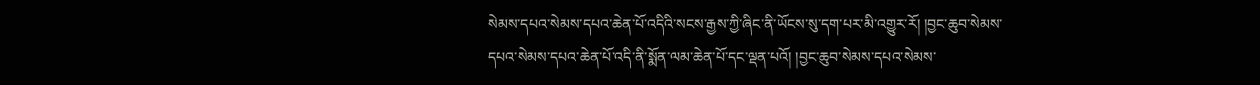སེམས་དཔའ་སེམས་དཔའ་ཆེན་པོ་འདིའི་སངས་རྒྱས་ཀྱི་ཞིང་ནི་ཡོངས་སུ་དག་པར་མི་འགྱུར་རོ། །བྱང་ཆུབ་སེམས་དཔའ་སེམས་དཔའ་ཆེན་པོ་འདི་ནི་སྨོན་ལམ་ཆེན་པོ་དང་ལྡན་པའོ། །བྱང་ཆུབ་སེམས་དཔའ་སེམས་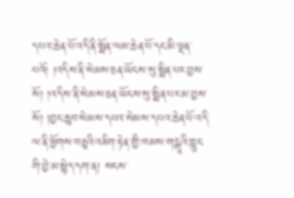དཔའ་ཆེན་པོ་འདི་ནི་སྨོན་ལམ་ཆེན་པོ་དང་མི་ལྡན་པའོ། །འདིས་ནི་སེམས་ཅན་ཡོངས་སུ་སྨིན་པར་བྱས་སོ། །འདིས་ནི་སེམས་ཅན་ཡོངས་སུ་སྨིན་པར་མ་བྱས་སོ། །བྱང་ཆུབ་སེམས་དཔའ་སེམས་དཔའ་ཆེན་པོ་འདི་ལ་ནི་ཕྱོགས་བཅུའི་འཇིག་རྟེན་གྱི་ཁམས་གངྒཱའི་ཀླུང་གི་བྱེ་མ་སྙེད་དག་ན། སངས་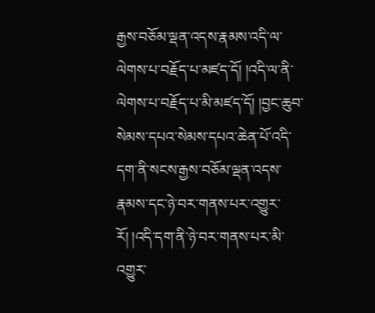རྒྱས་བཅོམ་ལྡན་འདས་རྣམས་འདི་ལ་ལེགས་པ་བརྗོད་པ་མཛད་དོ། །འདི་ལ་ནི་ལེགས་པ་བརྗོད་པ་མི་མཛད་དོ། །བྱང་ཆུབ་སེམས་དཔའ་སེམས་དཔའ་ཆེན་པོ་འདི་དག་ནི་སངས་རྒྱས་བཅོམ་ལྡན་འདས་རྣམས་དང་ཉེ་བར་གནས་པར་འགྱུར་རོ། །འདི་དག་ནི་ཉེ་བར་གནས་པར་མི་འགྱུར་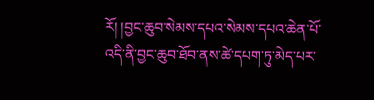རོ། །བྱང་ཆུབ་སེམས་དཔའ་སེམས་དཔའ་ཆེན་པོ་འདི་ནི་བྱང་ཆུབ་ཐོབ་ནས་ཚེ་དཔག་ཏུ་མེད་པར་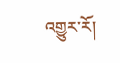འགྱུར་རོ།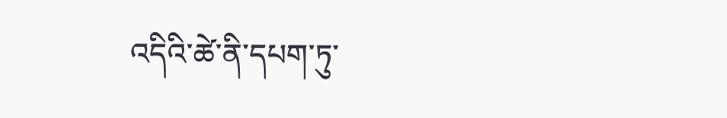འདིའི་ཚེ་ནི་དཔག་ཏུ་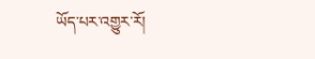ཡོད་པར་འགྱུར་རོ།